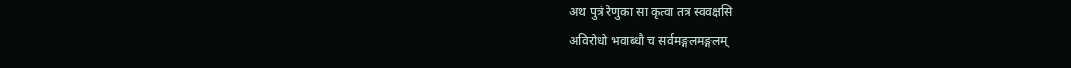अथ पुत्रं रेणुका सा कृत्वा तत्र स्ववक्षसि
अविरोधो भवाब्धौ च सर्वमङ्गलमङ्गलम्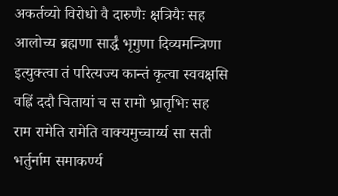अकर्तव्यो विरोधो वै दारुणैः क्षत्रियैः सह
आलोच्य ब्रह्मणा सार्द्धं भृगुणा दिव्यमन्त्रिणा
इत्युक्त्वा तं परित्यज्य कान्तं कृत्वा स्ववक्षसि
वह्निं ददौ चितायां च स रामो भ्रातृभिः सह
राम रामेति रामेति वाक्यमुच्चार्य्य सा सती
भर्तुर्नाम समाकर्ण्य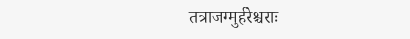तत्राजग्मुर्हरेश्चराः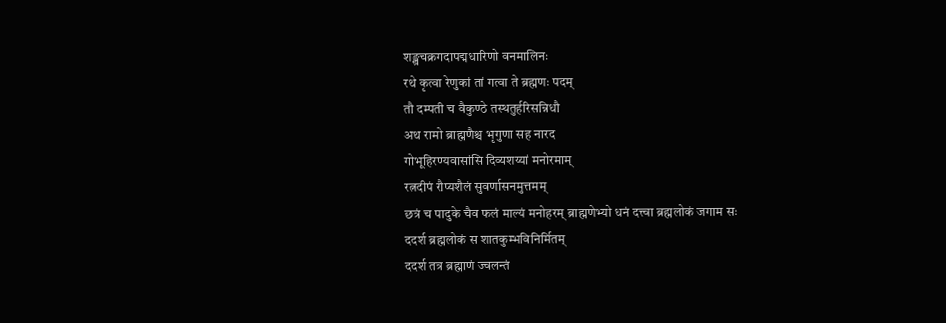शङ्खचक्रगदापद्मधारिणो वनमालिनः
रथे कृत्वा रेणुकां तां गत्वा ते ब्रह्मणः पदम्
तौ दम्पती च वैकुण्ठे तस्थतुर्हरिसन्निधौ
अथ रामो ब्राह्मणैश्च भृगुणा सह नारद
गोभूहिरण्यवासांसि दिव्यशय्यां मनोरमाम्
रत्नदीपं रौप्यशैलं सुवर्णासनमुत्तमम्
छत्रं च पादुके चैव फलं माल्यं मनोहरम् ब्राह्मणेभ्यो धनं दत्त्वा ब्रह्मलोकं जगाम सः
ददर्श ब्रह्मलोकं स शातकुम्भविनिर्मितम्
ददर्श तत्र ब्रह्माणं ज्वलन्तं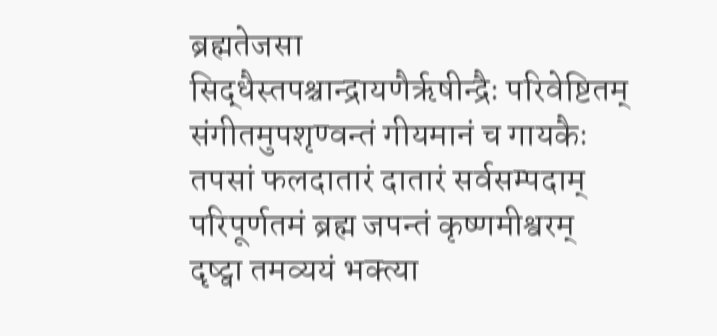ब्रह्मतेजसा
सिद्धैस्तपश्चान्द्रायणैर्ऋषीन्द्रैः परिवेष्टितम्
संगीतमुपशृण्वन्तं गीयमानं च गायकैः
तपसां फलदातारं दातारं सर्वसम्पदाम्
परिपूर्णतमं ब्रह्म जपन्तं कृष्णमीश्वरम्
दृष्ट्वा तमव्ययं भक्त्या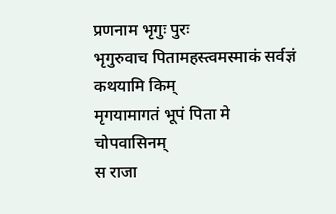प्रणनाम भृगुः पुरः
भृगुरुवाच पितामहस्त्वमस्माकं सर्वज्ञं कथयामि किम्
मृगयामागतं भूपं पिता मे चोपवासिनम्
स राजा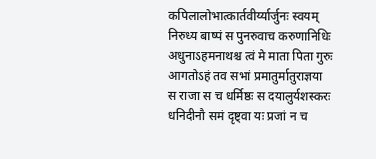कपिलालोभात्कार्तवीर्य्यार्जुनः स्वयम्
निरुध्य बाष्पं स पुनरुवाच करुणानिधिः
अधुनाऽहमनाथश्च त्वं मे माता पिता गुरुः
आगतोऽहं तव सभां प्रमातुर्मातुराज्ञया
स राजा स च धर्मिष्ठः स दयालुर्यशस्करः
धनिदीनौ समं दृष्ट्वा यः प्रजां न च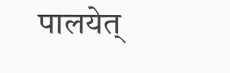पालयेत्